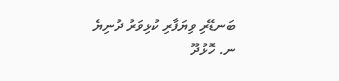ބަނޑޭރި ވިޔަފާރި ކުޅިވަރު ދުނިޔެ
ނ. ހޮޅުދޫ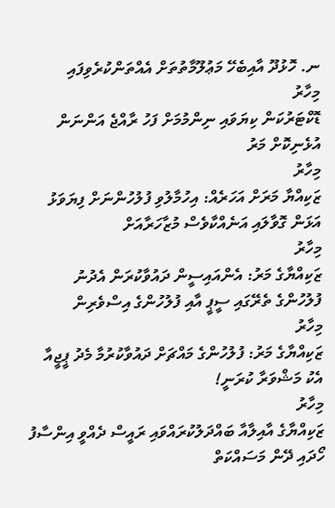ނ. ހޮޅުދޫ އާއިބެހޭ މަޢުލޫމާތުތަށް އެއްތަންކުރެވިފައި
މިހާރު
ޑޮކްޓަރުކަން ކިޔަވައި ނިންމުމަށް ފަހު ރާއްޖެ އަންނަން އުޅެނިކޮށް މަރު
މިހާރު
ޒަކިއްޔާ މަރަށް އަހަރެއް: އިހުމާލުވި ފުލުހުންނަށް ފިޔަވަޅު އަޅަން ގޮވާލައި އަނެއްކާވެސް މުޒާހަރާއަށް
މިހާރު
ޒަކިއްޔާގެ މަރު: އެންއައިސީން ދައުވާކުރަން އެދުނު ފުލުހުންގެ ތެރޭގައި ސީޕީ އާއި ފުލުހުންގެ އިސްވެރިން
މިހާރު
ޒަކިއްޔާގެ މަރު: ފުލުހުންގެ މައްޗަށް ދައުވާކުރުމާ މެދު ޕީޖީއާ އެކު މަޝްވަރާ ކުރަނީ!
މިހާރު
ޒަކިއްޔާގެ އާއިލާއާ ބައްދަލުކުރައްވައި ރައީސް ދެއްވީ އިންސާފު ހޯދައި ދޭން މަސައްކަތް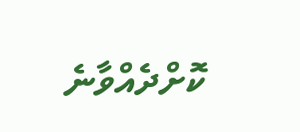ކޮށްދެއްވާނެ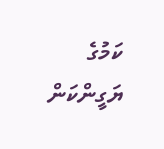ކަމުގެ ޔަގީންކަން